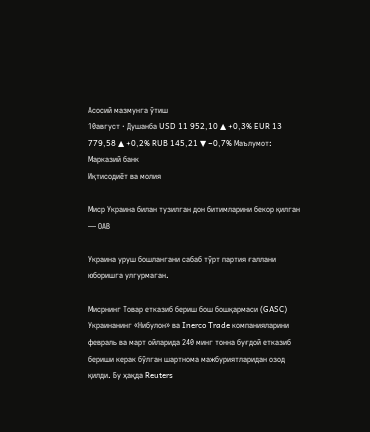Асосий мазмунга ўтиш
10август · Душанба USD 11 952,10 ▲ +0,3% EUR 13 779,58 ▲ +0,2% RUB 145,21 ▼ −0,7% Маълумот: Марказий банк
Иқтисодиёт ва молия

Миср Украина билан тузилган дон битимларини бекор қилган — ОАВ

Украина уруш бошлангани сабаб тўрт партия ғаллани юборишга улгурмаган.

Мисрнинг Товар етказиб бериш бош бошқармаси (GASC) Украинанинг «Нибулон» ва Inerco Trade компанияларини февраль ва март ойларида 240 минг тонна буғдой етказиб бериши керак бўлган шартнома мажбуриятларидан озод қилди. Бу ҳақда Reuters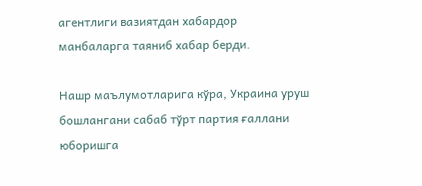агентлиги вазиятдан хабардор манбаларга таяниб хабар берди.

Нашр маълумотларига кўра, Украина уруш бошлангани сабаб тўрт партия ғаллани юборишга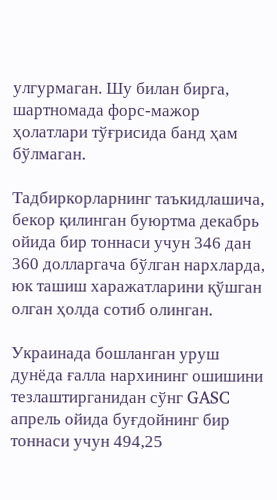улгурмаган. Шу билан бирга, шартномада форс-мажор ҳолатлари тўғрисида банд ҳам бўлмаган.

Тадбиркорларнинг таъкидлашича, бекор қилинган буюртма декабрь ойида бир тоннаси учун 346 дан 360 долларгача бўлган нархларда, юк ташиш харажатларини қўшган олган ҳолда сотиб олинган.

Украинада бошланган уруш дунёда ғалла нархининг ошишини тезлаштирганидан сўнг GASC апрель ойида буғдойнинг бир тоннаси учун 494,25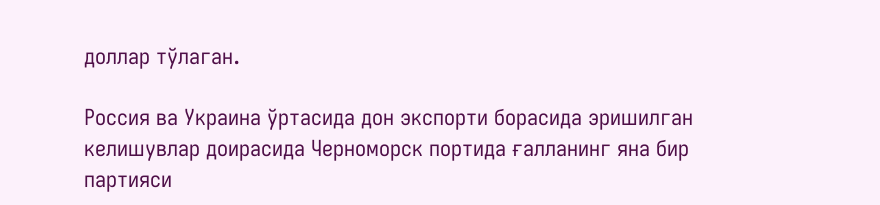доллар тўлаган.

Россия ва Украина ўртасида дон экспорти борасида эришилган келишувлар доирасида Черноморск портида ғалланинг яна бир партияси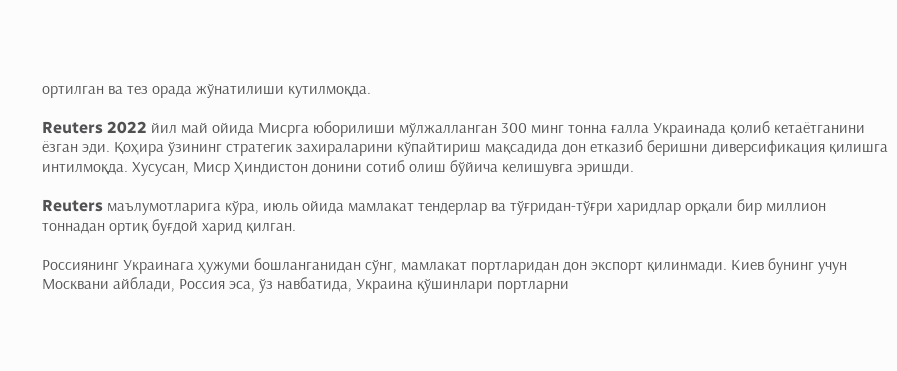ортилган ва тез орада жўнатилиши кутилмоқда.

Reuters 2022 йил май ойида Мисрга юборилиши мўлжалланган 300 минг тонна ғалла Украинада қолиб кетаётганини ёзган эди. Қоҳира ўзининг стратегик захираларини кўпайтириш мақсадида дон етказиб беришни диверсификация қилишга интилмоқда. Хусусан, Миср Ҳиндистон донини сотиб олиш бўйича келишувга эришди.

Reuters маълумотларига кўра, июль ойида мамлакат тендерлар ва тўғридан-тўғри харидлар орқали бир миллион тоннадан ортиқ буғдой харид қилган.

Россиянинг Украинага ҳужуми бошланганидан сўнг, мамлакат портларидан дон экспорт қилинмади. Киев бунинг учун Москвани айблади, Россия эса, ўз навбатида, Украина қўшинлари портларни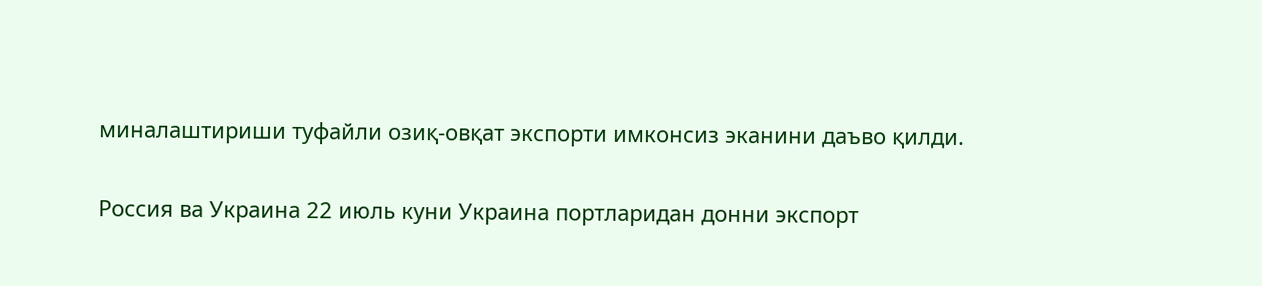миналаштириши туфайли озиқ-овқат экспорти имконсиз эканини даъво қилди.

Россия ва Украина 22 июль куни Украина портларидан донни экспорт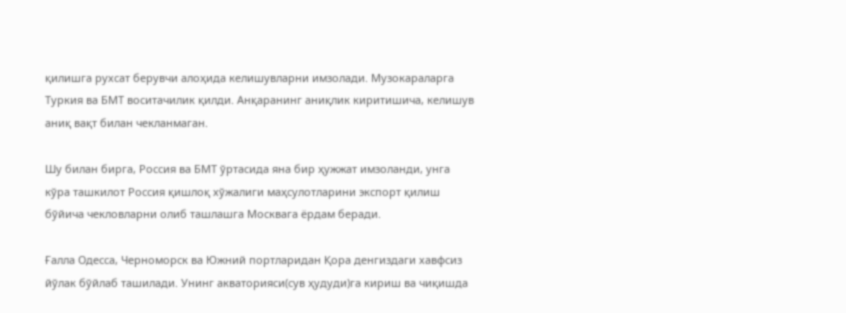қилишга рухсат берувчи алоҳида келишувларни имзолади. Музокараларга Туркия ва БМТ воситачилик қилди. Анқаранинг аниқлик киритишича, келишув аниқ вақт билан чекланмаган.

Шу билан бирга, Россия ва БМТ ўртасида яна бир ҳужжат имзоланди, унга кўра ташкилот Россия қишлоқ хўжалиги маҳсулотларини экспорт қилиш бўйича чекловларни олиб ташлашга Москвага ёрдам беради.

Ғалла Одесса, Черноморск ва Южний портларидан Қора денгиздаги хавфсиз йўлак бўйлаб ташилади. Унинг акваторияси(сув ҳудуди)га кириш ва чиқишда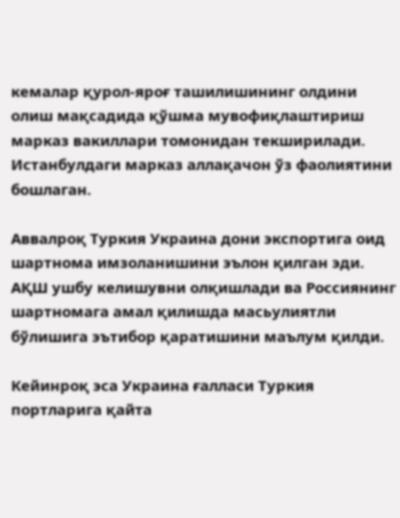кемалар қурол-яроғ ташилишининг олдини олиш мақсадида қўшма мувофиқлаштириш марказ вакиллари томонидан текширилади. Истанбулдаги марказ аллақачон ўз фаолиятини бошлаган.

Аввалроқ Туркия Украина дони экспортига оид шартнома имзоланишини эълон қилган эди. АҚШ ушбу келишувни олқишлади ва Россиянинг шартномага амал қилишда масьулиятли бўлишига эътибор қаратишини маълум қилди.

Кейинроқ эса Украина ғалласи Туркия портларига қайта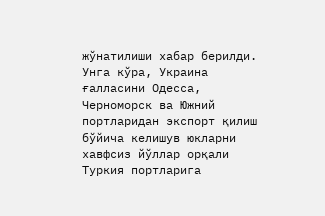жўнатилиши хабар берилди. Унга кўра, Украина ғалласини Одесса, Черноморск ва Южний портларидан экспорт қилиш бўйича келишув юкларни хавфсиз йўллар орқали Туркия портларига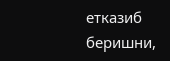етказиб беришни,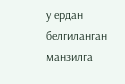у ердан белгиланган манзилга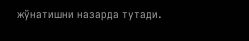жўнатишни назарда тутади.